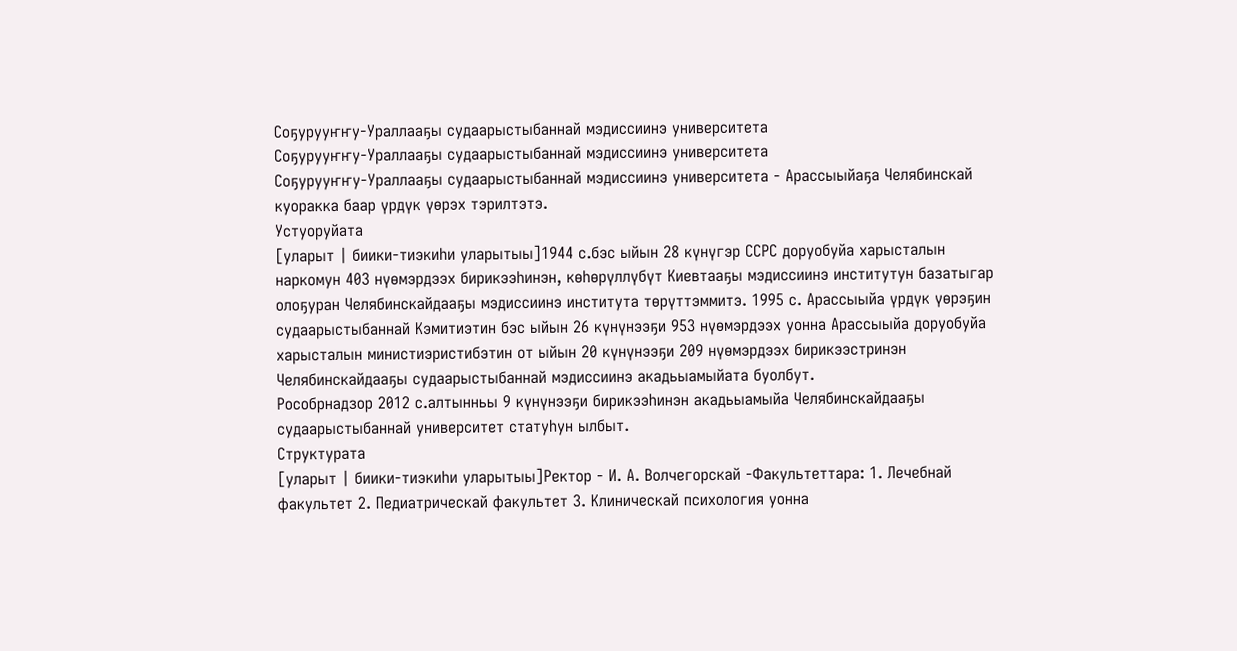Соҕурууҥҥу-Ураллааҕы судаарыстыбаннай мэдиссиинэ университета
Соҕурууҥҥу-Ураллааҕы судаарыстыбаннай мэдиссиинэ университета
Соҕурууҥҥу-Ураллааҕы судаарыстыбаннай мэдиссиинэ университета - Арассыыйаҕа Челябинскай куоракка баар үрдүк үөрэх тэрилтэтэ.
Устуоруйата
[уларыт | биики-тиэкиһи уларытыы]1944 с.бэс ыйын 28 күнүгэр ССРС доруобуйа харысталын наркомун 403 нүөмэрдээх бирикээһинэн, көһөрүллүбүт Киевтааҕы мэдиссиинэ институтун базатыгар олоҕуран Челябинскайдааҕы мэдиссиинэ института төрүттэммитэ. 1995 с. Арассыыйа үрдүк үөрэҕин судаарыстыбаннай Кэмитиэтин бэс ыйын 26 күнүнээҕи 953 нүөмэрдээх уонна Арассыыйа доруобуйа харысталын министиэристибэтин от ыйын 20 күнүнээҕи 209 нүөмэрдээх бирикээстринэн Челябинскайдааҕы судаарыстыбаннай мэдиссиинэ акадьыамыйата буолбут.
Рособрнадзор 2012 с.алтынньы 9 күнүнээҕи бирикээһинэн акадьыамыйа Челябинскайдааҕы судаарыстыбаннай университет статуһун ылбыт.
Структурата
[уларыт | биики-тиэкиһи уларытыы]Ректор - И. А. Волчегорскай -Факультеттара: 1. Лечебнай факультет 2. Педиатрическай факультет 3. Клиническай психология уонна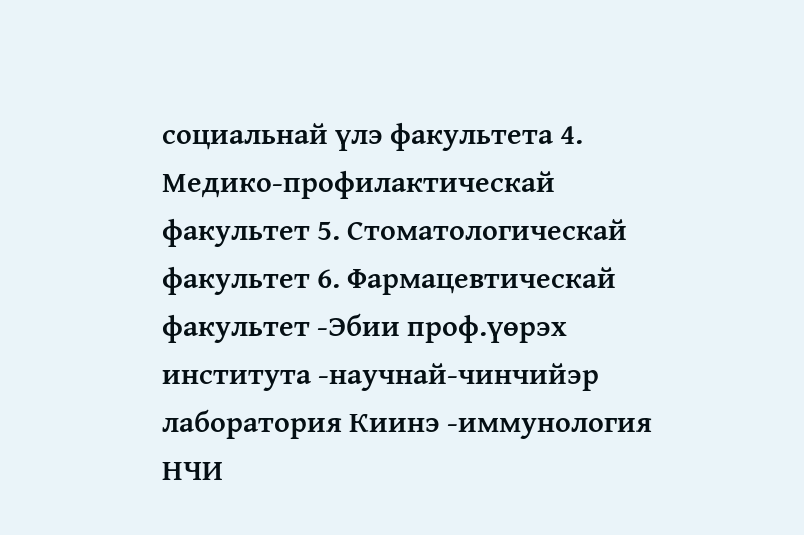социальнай үлэ факультета 4. Медико-профилактическай факультет 5. Стоматологическай факультет 6. Фармацевтическай факультет -Эбии проф.үөрэх института -научнай-чинчийэр лаборатория Киинэ -иммунология НЧИ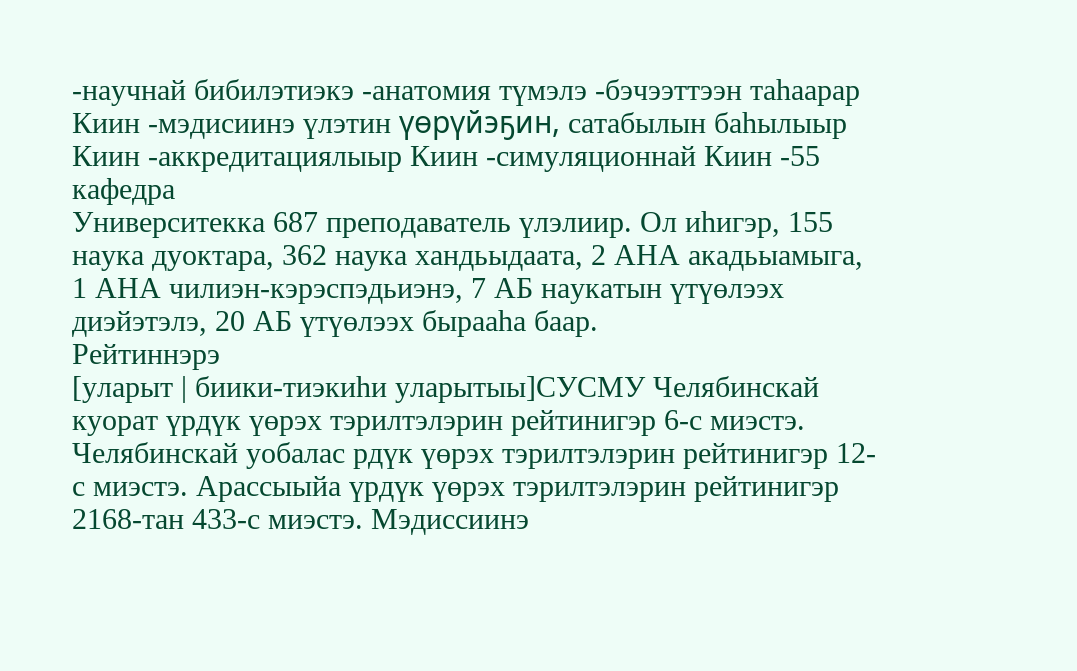-научнай бибилэтиэкэ -анатомия түмэлэ -бэчээттээн таһаарар Киин -мэдисиинэ үлэтин үөрүйэҕин, сатабылын баһылыыр Киин -аккредитациялыыр Киин -симуляционнай Киин -55 кафедра
Университекка 687 преподаватель үлэлиир. Ол иһигэр, 155 наука дуоктара, 362 наука хандьыдаата, 2 АНА акадьыамыга, 1 АНА чилиэн-кэрэспэдьиэнэ, 7 АБ наукатын үтүөлээх диэйэтэлэ, 20 АБ үтүөлээх бырааһа баар.
Рейтиннэрэ
[уларыт | биики-тиэкиһи уларытыы]СУСМУ Челябинскай куорат үрдүк үөрэх тэрилтэлэрин рейтинигэр 6-с миэстэ. Челябинскай уобалас рдүк үөрэх тэрилтэлэрин рейтинигэр 12-с миэстэ. Арассыыйа үрдүк үөрэх тэрилтэлэрин рейтинигэр 2168-тан 433-с миэстэ. Мэдиссиинэ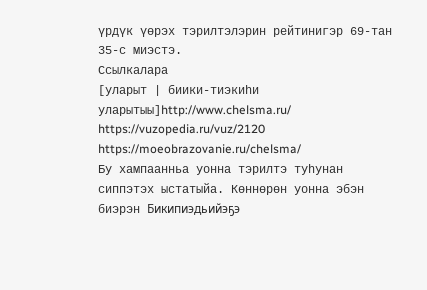үрдүк үөрэх тэрилтэлэрин рейтинигэр 69-тан 35-с миэстэ.
Ссылкалара
[уларыт | биики-тиэкиһи уларытыы]http://www.chelsma.ru/ https://vuzopedia.ru/vuz/2120 https://moeobrazovanie.ru/chelsma/
Бу хампаанньа уонна тэрилтэ туһунан сиппэтэх ыстатыйа. Көннөрөн уонна эбэн биэрэн Бикипиэдьийэҕэ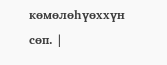көмөлөһүөххүн сөп. |